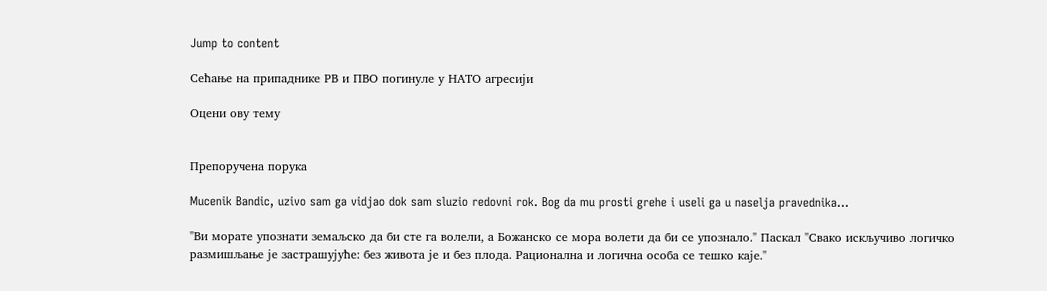Jump to content

Сећање на припаднике РВ и ПВО погинуле у НАТО агресији

Оцени ову тему


Препоручена порука

Mucenik Bandic, uzivo sam ga vidjao dok sam sluzio redovni rok. Bog da mu prosti grehe i useli ga u naselja pravednika...

"Ви морате упознати земаљско да би сте га волели, а Божанско се мора волети да би се упознало." Паскал "Свако искључиво логичко размишљање је застрашујуће: без живота је и без плода. Рационална и логична особа се тешко каје."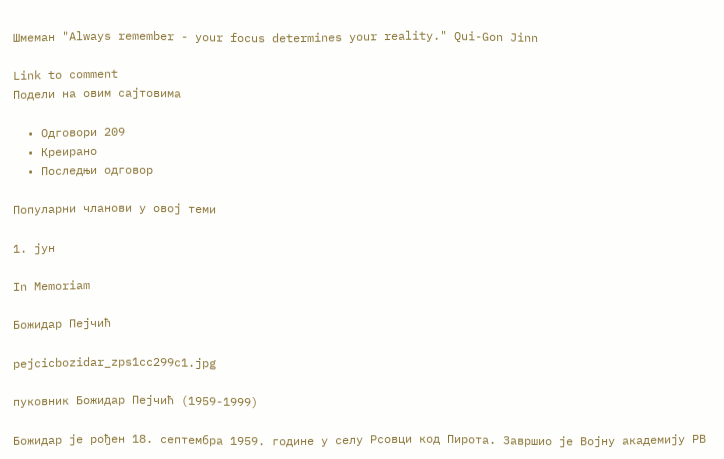Шмеман "Always remember - your focus determines your reality." Qui-Gon Jinn

Link to comment
Подели на овим сајтовима

  • Одговори 209
  • Креирано
  • Последњи одговор

Популарни чланови у овој теми

1. јун

In Memoriam

Божидар Пејчић

pejcicbozidar_zps1cc299c1.jpg

пуковник Божидар Пејчић (1959-1999)

Божидар је рођен 18. септембра 1959. године у селу Рсовци код Пирота. Завршио је Војну академију РВ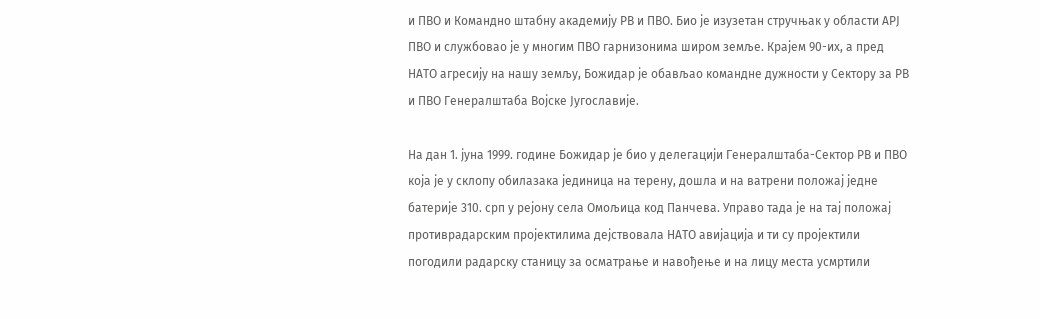и ПВО и Командно штабну академију РВ и ПВО. Био је изузетан стручњак у области АРЈ ПВО и службовао је у многим ПВО гарнизонима широм земље. Крајем 90-их, а пред НАТО агресију на нашу земљу, Божидар је обављао командне дужности у Сектору за РВ и ПВО Генералштаба Војске Југославије.

На дан 1. јуна 1999. године Божидар је био у делегацији Генералштаба-Сектор РВ и ПВО која је у склопу обилазака јединица на терену, дошла и на ватрени положај једне батерије 310. срп у рејону села Омољица код Панчева. Управо тада је на тај положај противрадарским пројектилима дејствовала НАТО авијација и ти су пројектили погодили радарску станицу за осматрање и навођење и на лицу места усмртили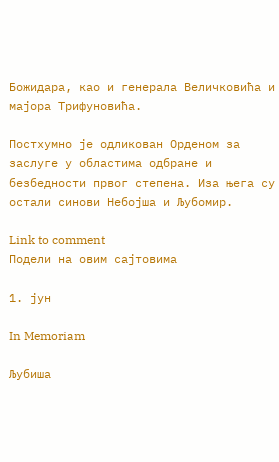Божидара, као и генерала Величковића и мајора Трифуновића.

Постхумно је одликован Орденом за заслуге у областима одбране и безбедности првог степена. Иза њега су остали синови Небојша и Љубомир.

Link to comment
Подели на овим сајтовима

1. јун

In Memoriam

Љубиша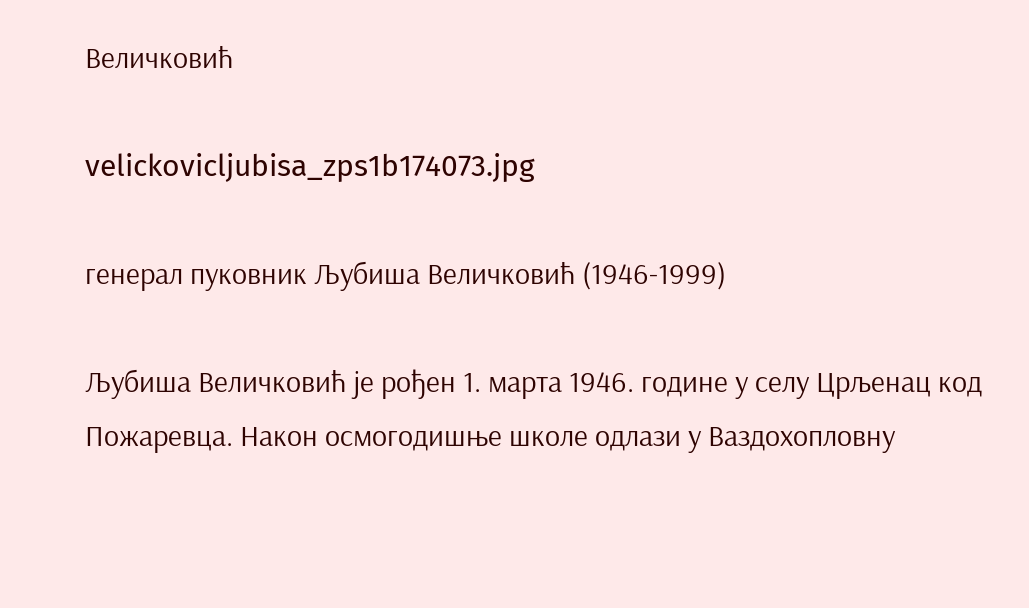Величковић

velickovicljubisa_zps1b174073.jpg

генерал пуковник Љубиша Величковић (1946-1999)

Љубиша Величковић је рођен 1. марта 1946. године у селу Црљенац код Пожаревца. Након осмогодишње школе одлази у Ваздохопловну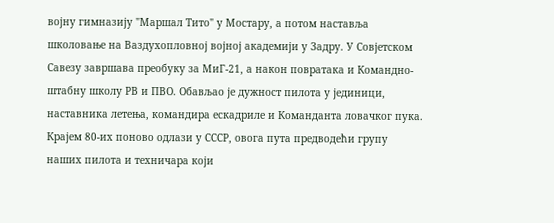војну гимназију "Маршал Тито" у Мостару, а потом наставља школовање на Ваздухопловној војној академији у Задру. У Совјетском Савезу завршава преобуку за МиГ-21, а након повратака и Командно-штабну школу РВ и ПВО. Обављао је дужност пилота у јединици, наставника летења, командира ескадриле и Команданта ловачког пука. Крајем 80-их поново одлази у СССР, овога пута предводећи групу наших пилота и техничара који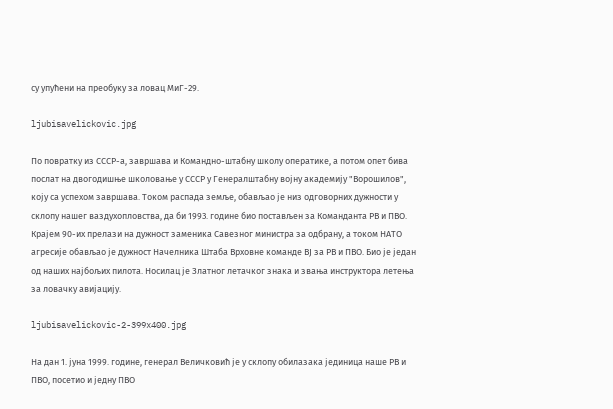су упућени на преобуку за ловац МиГ-29.

ljubisavelickovic.jpg

По повратку из СССР-а, завршава и Командно-штабну школу оператике, а потом опет бива послат на двогодишње школовање у СССР у Генералштабну војну академију "Ворошилов", коју са успехом завршава. Током распада земље, обављао је низ одговорних дужности у склопу нашег ваздухопловства, да би 1993. године био постављен за Команданта РВ и ПВО. Крајем 90-их прелази на дужност заменика Савезног министра за одбрану, а током НАТО агресије обављао је дужност Начелника Штаба Врховне команде ВЈ за РВ и ПВО. Био је један од наших најбољих пилота. Носилац је Златног летачког знака и звања инструктора летења за ловачку авијацију.

ljubisavelickovic-2-399x400.jpg

На дан 1. јуна 1999. године, генерал Величковић је у склопу обилазака јединица наше РВ и ПВО, посетио и једну ПВО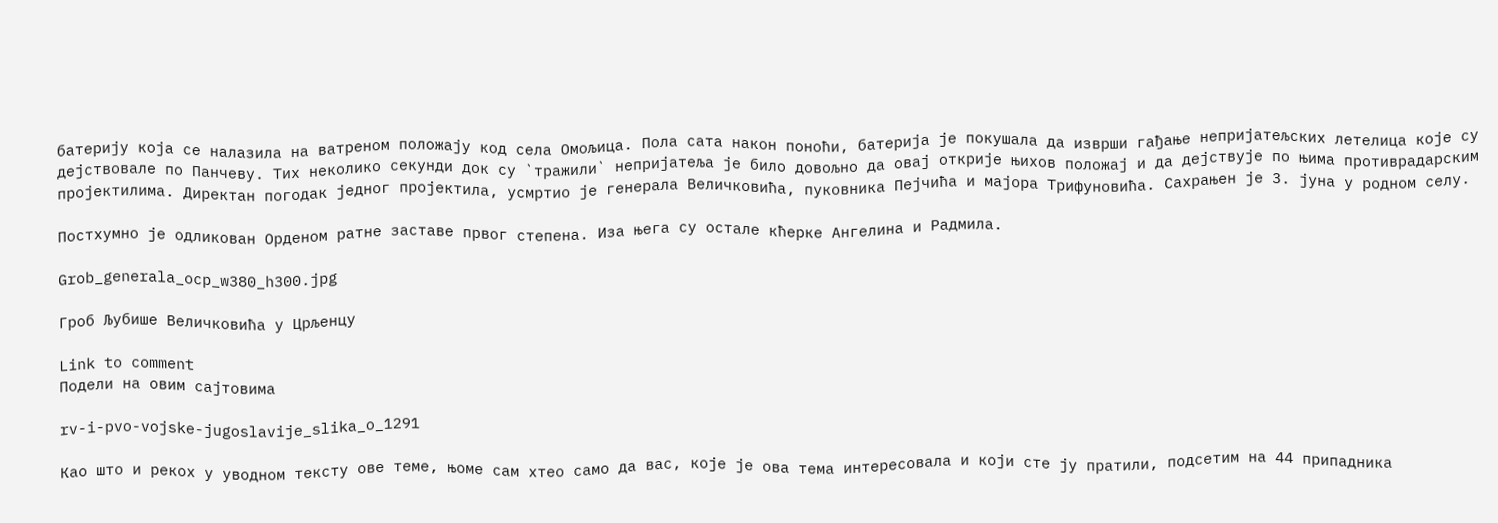батерију која се налазила на ватреном положају код села Омољица. Пола сата након поноћи, батерија је покушала да изврши гађање непријатељских летелица које су дејствовале по Панчеву. Тих неколико секунди док су `тражили` непријатеља је било довољно да овај открије њихов положај и да дејствује по њима противрадарским пројектилима. Директан погодак једног пројектила, усмртио је генерала Величковића, пуковника Пејчића и мајора Трифуновића. Сахрањен је 3. јуна у родном селу.

Постхумно је одликован Орденом ратне заставе првог степена. Иза њега су остале кћерке Ангелина и Радмила.

Grob_generala_ocp_w380_h300.jpg

Гроб Љубише Величковића у Црљенцу

Link to comment
Подели на овим сајтовима

rv-i-pvo-vojske-jugoslavije_slika_o_1291

Као што и рекох у уводном тексту ове теме, њоме сам хтео само да вас, које је ова тема интересовала и који сте ју пратили, подсетим на 44 припадника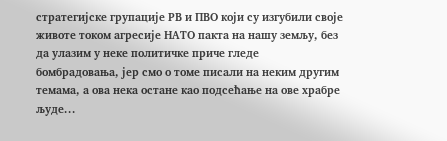стратегијске групације РВ и ПВО који су изгубили своје животе током агресије НАТО пакта на нашу земљу, без да улазим у неке политичке приче гледе бомбрадовања, јер смо о томе писали на неким другим темама, а ова нека остане као подсећање на ове храбре људе...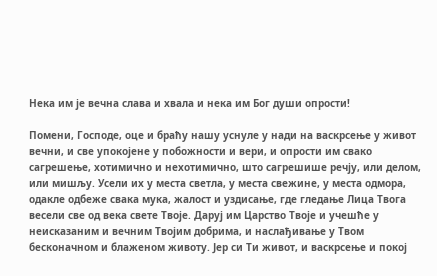Нека им је вечна слава и хвала и нека им Бог души опрости!

Помени, Господе, оце и браћу нашу уснуле у нади на васкрсење у живот вечни, и све упокојене у побожности и вери, и опрости им свако сагрешење, хотимично и нехотимично, што сагрешише речју, или делом, или мишљу. Усели их у места светла, у места свежине, у места одмора, одакле одбеже свака мука, жалост и уздисање, где гледање Лица Твога весели све од века свете Твоје. Даруј им Царство Твоје и учешће у неисказаним и вечним Твојим добрима, и наслађивање у Твом бесконачном и блаженом животу. Јер си Ти живот, и васкрсење и покој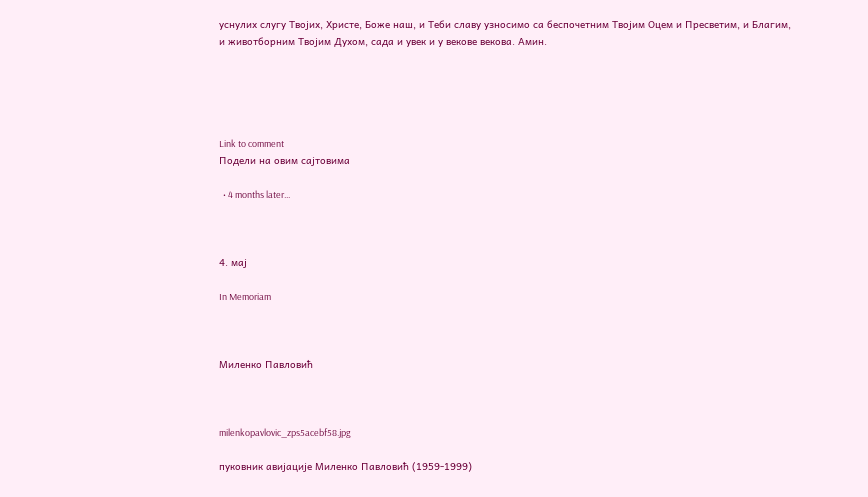уснулих слугу Твојих, Христе, Боже наш, и Теби славу узносимо са беспочетним Твојим Оцем и Пресветим, и Благим, и животборним Твојим Духом, сада и увек и у векове векова. Амин.





Link to comment
Подели на овим сајтовима

  • 4 months later...



4. мај

In Memoriam



Миленко Павловић



milenkopavlovic_zps5acebf58.jpg

пуковник авијације Миленко Павловић (1959-1999)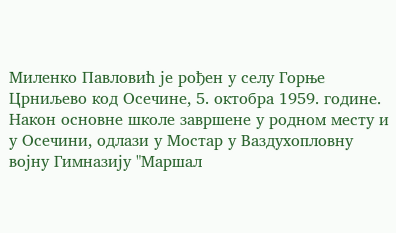Миленко Павловић је рођен у селу Горње Црниљево код Осечине, 5. октобра 1959. године. Након основне школе завршене у родном месту и у Осечини, одлази у Мостар у Ваздухопловну војну Гимназију "Маршал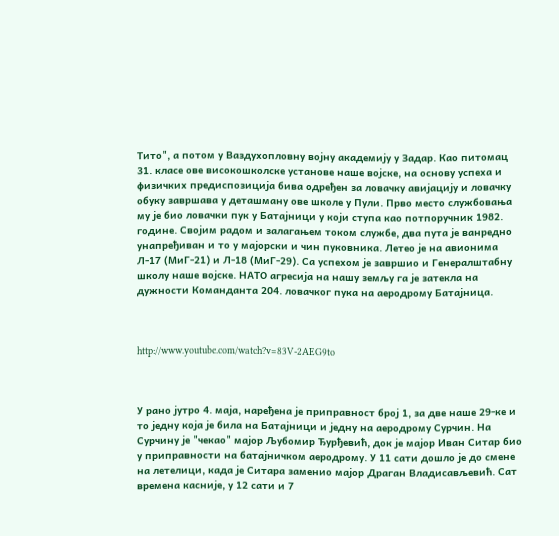Тито", а потом у Ваздухопловну војну академију у Задар. Као питомац 31. класе ове високошколске установе наше војске, на основу успеха и физичких предиспозиција бива одређен за ловачку авијацију и ловачку обуку завршава у деташману ове школе у Пули. Прво место службовања му је био ловачки пук у Батајници у који ступа као потпоручник 1982. године. Својим радом и залагањем током службе, два пута је ванредно унапређиван и то у мајорски и чин пуковника. Летео је на авионима Л-17 (МиГ-21) и Л-18 (МиГ-29). Са успехом је завршио и Генералштабну школу наше војске. НАТО агресија на нашу земљу га је затекла на дужности Команданта 204. ловачког пука на аеродрому Батајница.



http://www.youtube.com/watch?v=83V-2AEG9to



У рано јутро 4. маја, наређена је приправност број 1, за две наше 29-ке и то једну која је била на Батајници и једну на аеродрому Сурчин. На Сурчину је "чекао" мајор Љубомир Ђурђевић, док је мајор Иван Ситар био у приправности на батајничком аеродрому. У 11 сати дошло је до смене на летелици, када је Ситара заменио мајор Драган Владисављевић. Сат времена касније, у 12 сати и 7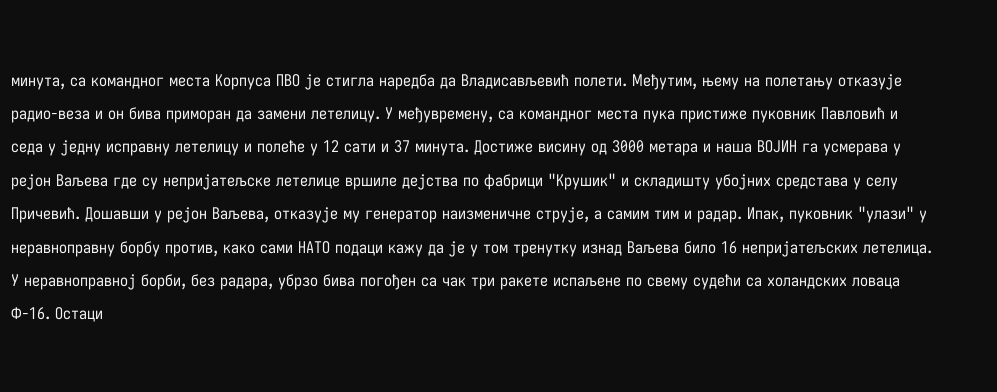минута, са командног места Корпуса ПВО је стигла наредба да Владисављевић полети. Међутим, њему на полетању отказује радио-веза и он бива приморан да замени летелицу. У међувремену, са командног места пука пристиже пуковник Павловић и седа у једну исправну летелицу и полеће у 12 сати и 37 минута. Достиже висину од 3000 метара и наша ВОЈИН га усмерава у рејон Ваљева где су непријатељске летелице вршиле дејства по фабрици "Крушик" и складишту убојних средстава у селу Причевић. Дошавши у рејон Ваљева, отказује му генератор наизменичне струје, а самим тим и радар. Ипак, пуковник "улази" у неравноправну борбу против, како сами НАТО подаци кажу да је у том тренутку изнад Ваљева било 16 непријатељских летелица. У неравноправној борби, без радара, убрзо бива погођен са чак три ракете испаљене по свему судећи са холандских ловаца Ф-16. Остаци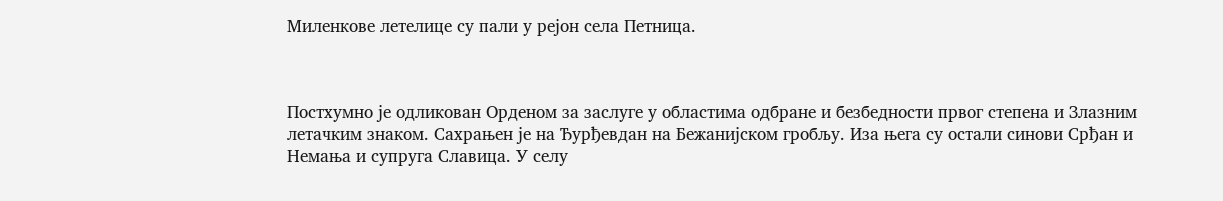Миленкове летелице су пали у рејон села Петница.



Постхумно је одликован Орденом за заслуге у областима одбране и безбедности првог степена и Злазним летачким знаком. Сахрањен је на Ђурђевдан на Бежанијском гробљу. Иза њега су остали синови Срђан и Немања и супруга Славица. У селу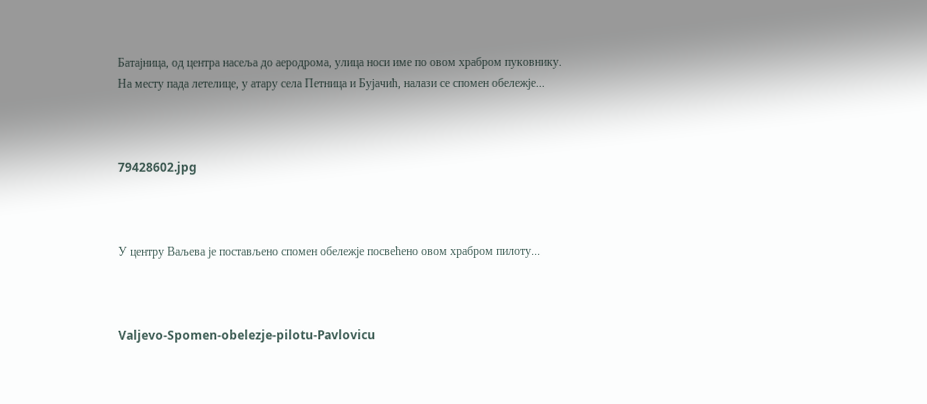Батајница, од центра насеља до аеродрома, улица носи име по овом храбром пуковнику. На месту пада летелице, у атару села Петница и Бујачић, налази се спомен обележје...



79428602.jpg



У центру Ваљева је постављено спомен обележје посвећено овом храбром пилоту...



Valjevo-Spomen-obelezje-pilotu-Pavlovicu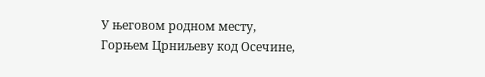У његовом родном месту, Горњем Црниљеву код Осечине,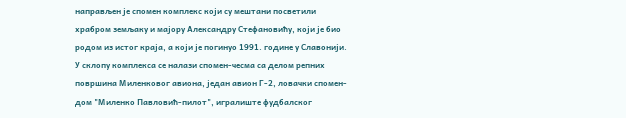направљен је спомен комплекс који су мештани посветили храбром земљаку и мајору Александру Стефановићу, који је био родом из истог краја, а који је погинуо 1991. године у Славонији. У склопу комплекса се налази спомен-чесма са делом репних површина Миленковог авиона, један авион Г-2, ловачки спомен-дом "Миленко Павловић-пилот", игралиште фудбалског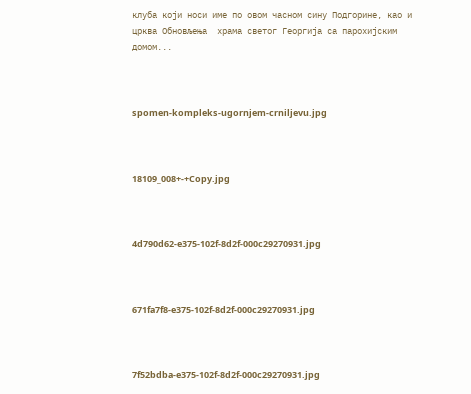клуба који носи име по овом часном сину Подгорине, као и црква Обновљења  храма светог Георгија са парохијским домом...



spomen-kompleks-ugornjem-crniljevu.jpg



18109_008+-+Copy.jpg



4d790d62-e375-102f-8d2f-000c29270931.jpg



671fa7f8-e375-102f-8d2f-000c29270931.jpg



7f52bdba-e375-102f-8d2f-000c29270931.jpg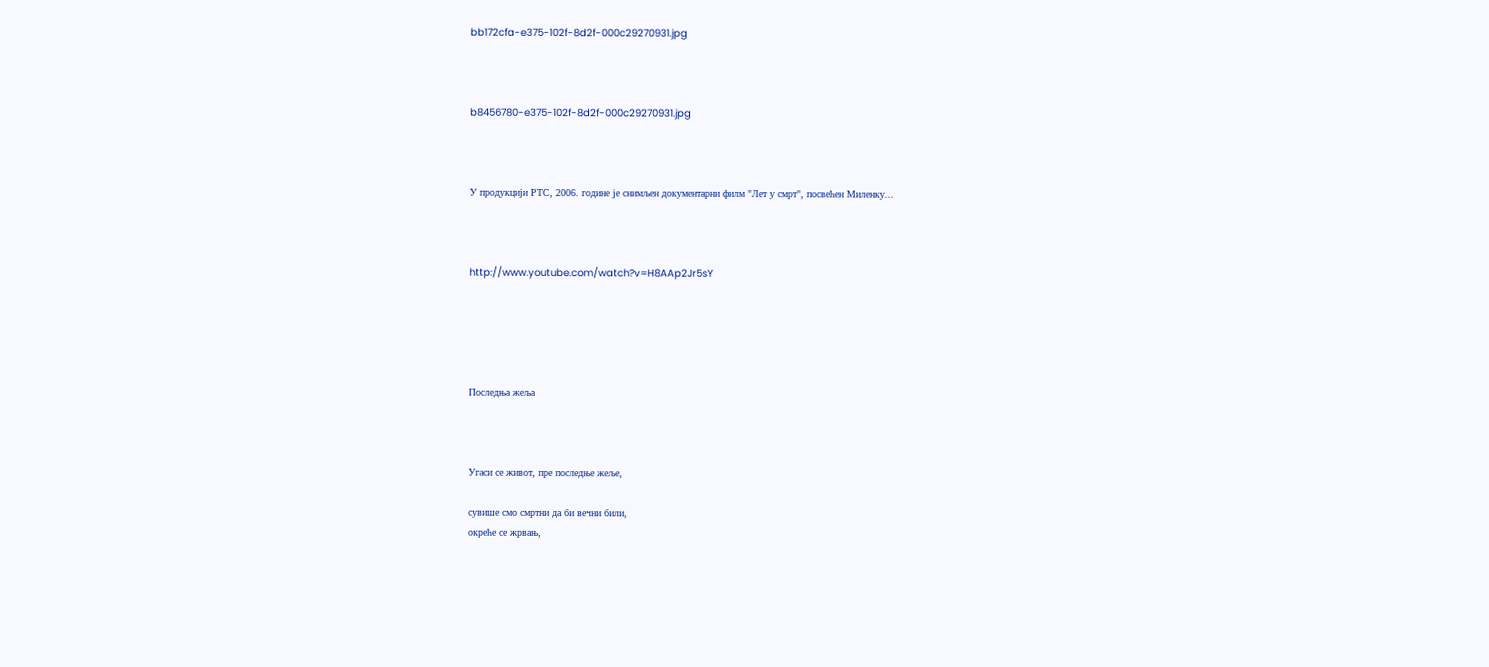bb172cfa-e375-102f-8d2f-000c29270931.jpg



b8456780-e375-102f-8d2f-000c29270931.jpg



У продукцији РТС, 2006. године је снимљен документарни филм "Лет у смрт", посвећен Миленку...



http://www.youtube.com/watch?v=H8AAp2Jr5sY





Последња жеља



Угаси се живот, пре последње жеље,

сувише смо смртни да би вечни били,
окреће се жрвањ,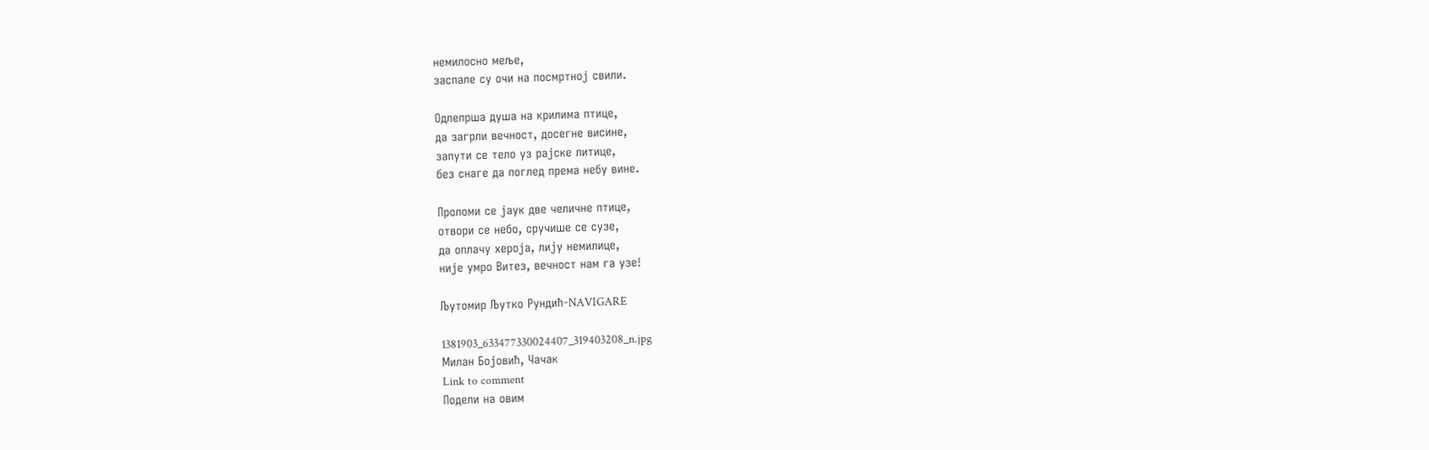немилосно меље,
заспале су очи на посмртној свили.

Одлепрша душа на крилима птице,
да загрли вечност, досегне висине,
запути се тело уз рајске литице,
без снаге да поглед према небу вине.

Проломи се јаук две челичне птице,
отвори се небо, сручише се сузе,
да оплачу хероја, лију немилице,
није умро Витез, вечност нам га узе!

Љутомир Љутко Рундић-NAVIGARE

1381903_633477330024407_319403208_n.jpg
Милан Бојовић, Чачак
Link to comment
Подели на овим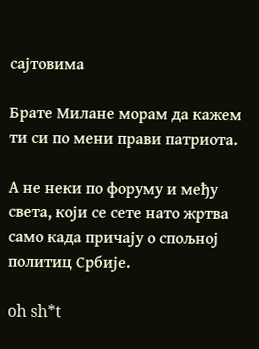сајтовима

Брате Милане морам да кажем ти си по мени прави патриота.

А не неки по форуму и међу света, који се сете нато жртва само када причају о спољној политиц Србије.

oh sh*t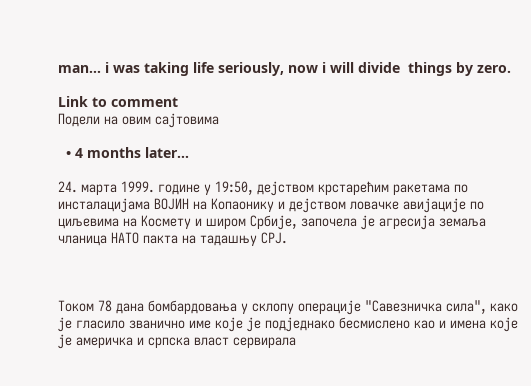man... i was taking life seriously, now i will divide  things by zero.

Link to comment
Подели на овим сајтовима

  • 4 months later...

24. марта 1999. године у 19:50, дејством крстарећим ракетама по инсталацијама ВОЈИН на Копаонику и дејством ловачке авијације по циљевима на Космету и широм Србије, започела је агресија земаља чланица НАТО пакта на тадашњу СРЈ.



Током 78 дана бомбардовања у склопу операције "Савезничка сила", како је гласило званично име које је подједнако бесмислено као и имена које је америчка и српска власт сервирала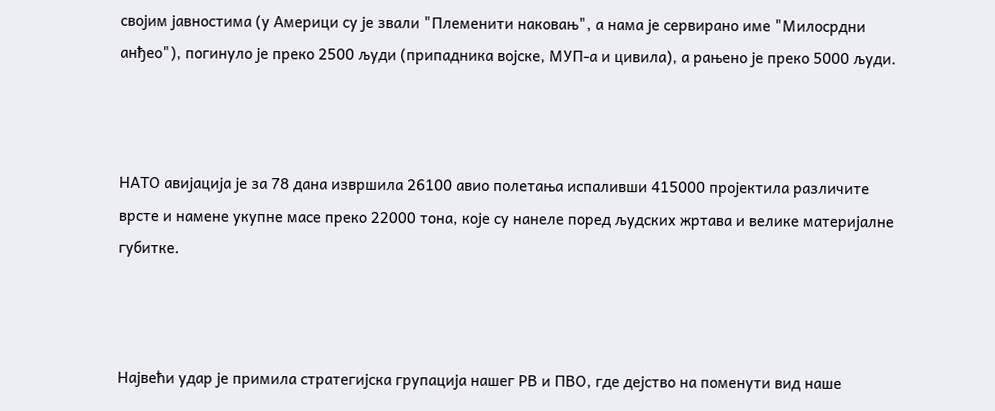својим јавностима (у Америци су је звали "Племенити наковањ", а нама је сервирано име "Милосрдни анђео"), погинуло је преко 2500 људи (припадника војске, МУП-а и цивила), а рањено је преко 5000 људи.



НАТО авијација је за 78 дана извршила 26100 авио полетања испаливши 415000 пројектила различите врсте и намене укупне масе преко 22000 тона, које су нанеле поред људских жртава и велике материјалне губитке.



Највећи удар је примила стратегијска групација нашег РВ и ПВО, где дејство на поменути вид наше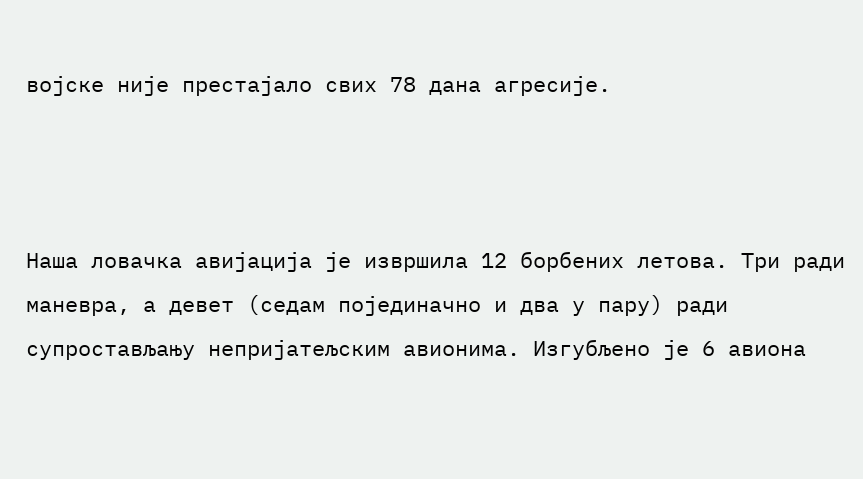војске није престајало свих 78 дана агресије.



Наша ловачка авијација је извршила 12 борбених летова. Три ради маневра, а девет (седам појединачно и два у пару) ради супростављању непријатељским авионима. Изгубљено је 6 авиона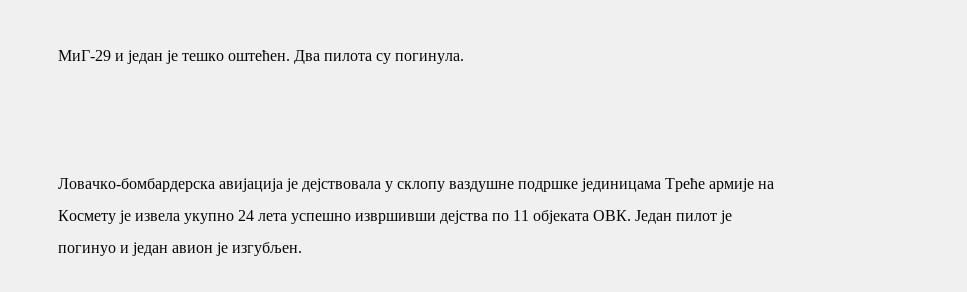МиГ-29 и један је тешко оштећен. Два пилота су погинула.



Ловачко-бомбардерска авијација је дејствовала у склопу ваздушне подршке јединицама Треће армије на Космету је извела укупно 24 лета успешно извршивши дејства по 11 објеката ОВК. Један пилот је погинуо и један авион је изгубљен.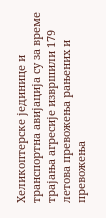Хеликоптерске јединице и транспортна авијација су за време трајања агресије извршили 179 летова превожења рањених и превожења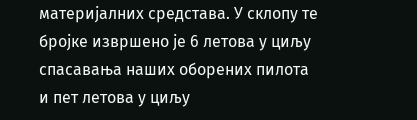материјалних средстава. У склопу те бројке извршено је 6 летова у циљу спасавања наших оборених пилота и пет летова у циљу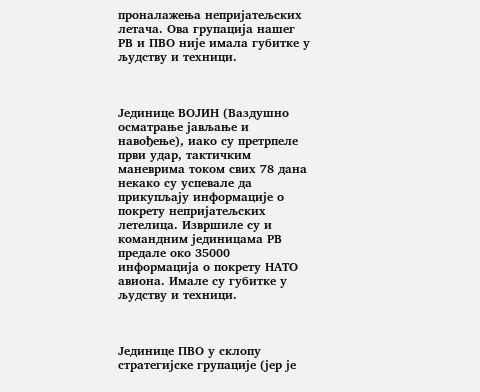проналажења непријатељских летача. Ова групација нашег РВ и ПВО није имала губитке у људству и техници.



Јединице ВОЈИН (Ваздушно осматрање јављање и навођење), иако су претрпеле први удар, тактичким маневрима током свих 78 дана некако су успевале да прикупљају информације о покрету непријатељских летелица. Извршиле су и командним јединицама РВ предале око 35000 информација о покрету НАТО авиона. Имале су губитке у људству и техници.



Јединице ПВО у склопу стратегијске групације (јер је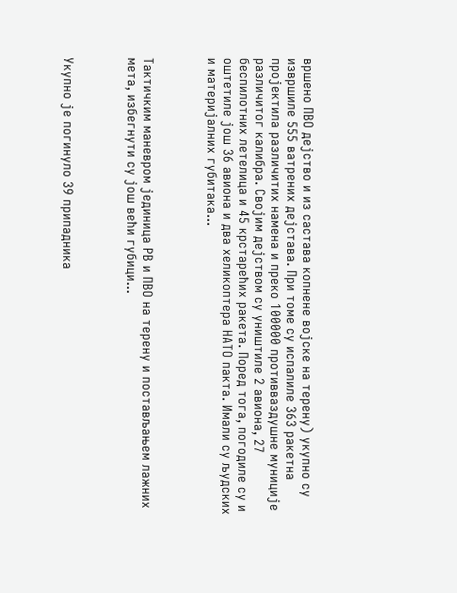вршено ПВО дејство и из састава копнене војске на терену) укупно су извршиле 555 ватрених дејстава. При томе су испалиле 363 ракетна пројектила различитих намена и преко 100000 противваздушне муниције различитог калибра. Својим дејством су уништиле 2 авиона, 27 беспилотних летелица и 45 крстарећих ракета. Поред тога, погодиле су и оштетиле још 36 авиона и два хеликоптера НАТО пакта. Имали су људских и материјалних губитака...



Тактичким маневром јединица РВ и ПВО на терену и постављањем лажних мета, избегнути су још већи губици...



Укупно је погинуло 39 припадника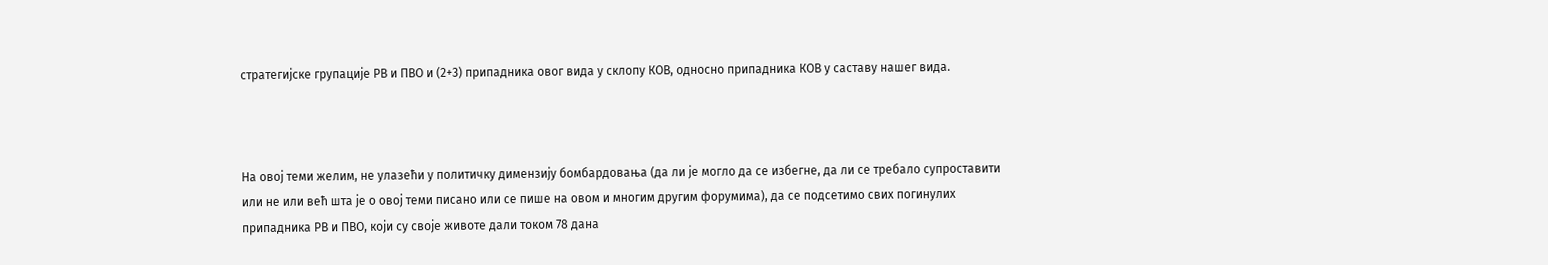стратегијске групације РВ и ПВО и (2+3) припадника овог вида у склопу КОВ, односно припадника КОВ у саставу нашег вида.



На овој теми желим, не улазећи у политичку димензију бомбардовања (да ли је могло да се избегне, да ли се требало супроставити или не или већ шта је о овој теми писано или се пише на овом и многим другим форумима), да се подсетимо свих погинулих припадника РВ и ПВО, који су своје животе дали током 78 дана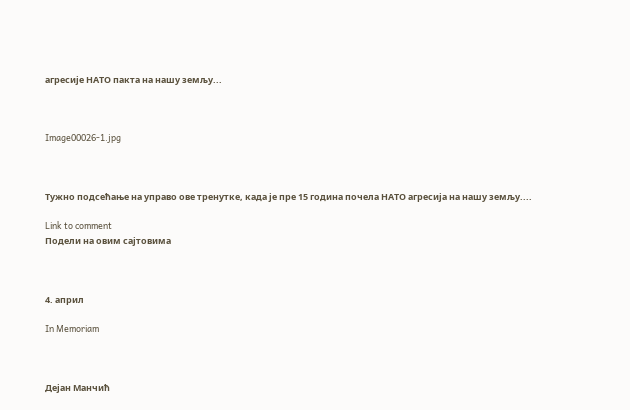агресије НАТО пакта на нашу земљу...



Image00026-1.jpg



Тужно подсећање на управо ове тренутке, када је пре 15 година почела НАТО агресија на нашу земљу....

Link to comment
Подели на овим сајтовима



4. април

In Memoriam



Дејан Манчић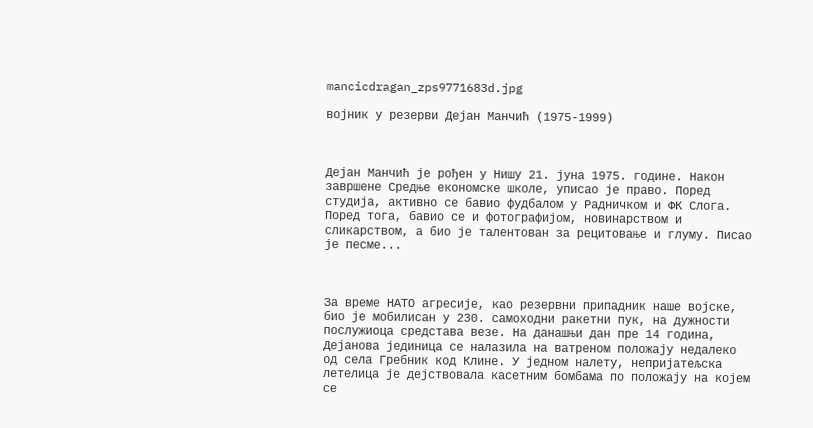mancicdragan_zps9771683d.jpg

војник у резерви Дејан Манчић (1975-1999)



Дејан Манчић је рођен у Нишу 21. јуна 1975. године. Након завршене Средње економске школе, уписао је право. Поред студија, активно се бавио фудбалом у Радничком и ФК Слога. Поред тога, бавио се и фотографијом, новинарством и сликарством, а био је талентован за рецитовање и глуму. Писао је песме...



За време НАТО агресије, као резервни припадник наше војске, био је мобилисан у 230. самоходни ракетни пук, на дужности послужиоца средстава везе. На данашњи дан пре 14 година, Дејанова јединица се налазила на ватреном положају недалеко од села Гребник код Клине. У једном налету, непријатељска летелица је дејствовала касетним бомбама по положају на којем се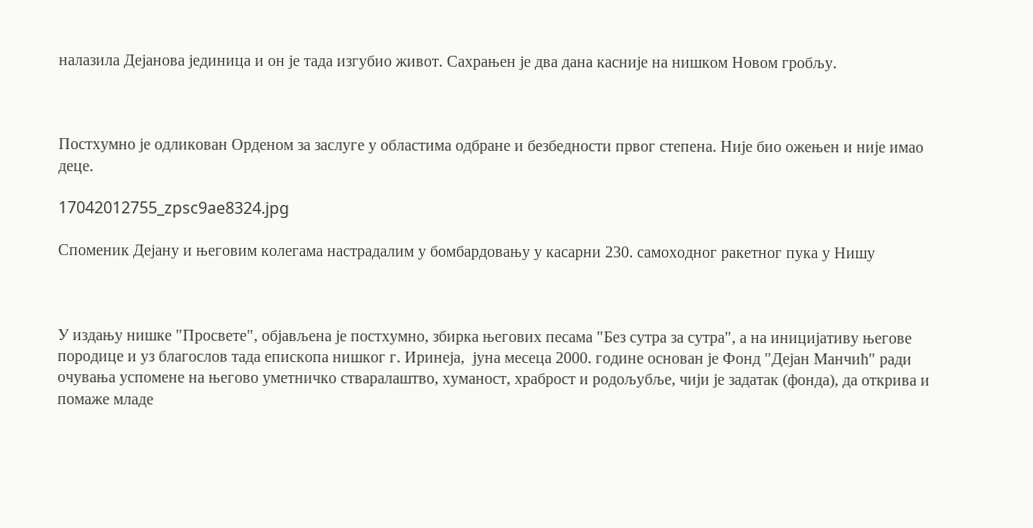налазила Дејанова јединица и он је тада изгубио живот. Сахрањен је два дана касније на нишком Новом гробљу.



Постхумно је одликован Орденом за заслуге у областима одбране и безбедности првог степена. Није био ожењен и није имао деце.

17042012755_zpsc9ae8324.jpg

Споменик Дејану и његовим колегама настрадалим у бомбардовању у касарни 230. самоходног ракетног пука у Нишу



У издању нишке "Просвете", објављена је постхумно, збирка његових песама "Без сутра за сутра", а на иницијативу његове породице и уз благослов тада епископа нишког г. Иринеја,  јуна месеца 2000. године основан је Фонд "Дејан Манчић" ради очувања успомене на његово уметничко стваралаштво, хуманост, храброст и родољубље, чији је задатак (фонда), да открива и помаже младе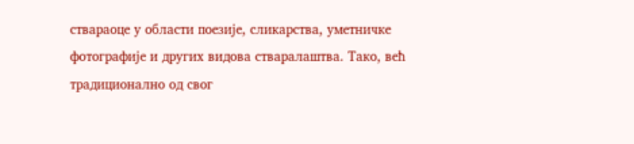ствараоце у области поезије, сликарства, уметничке фотографије и других видова стваралаштва. Тако, већ традиционално од свог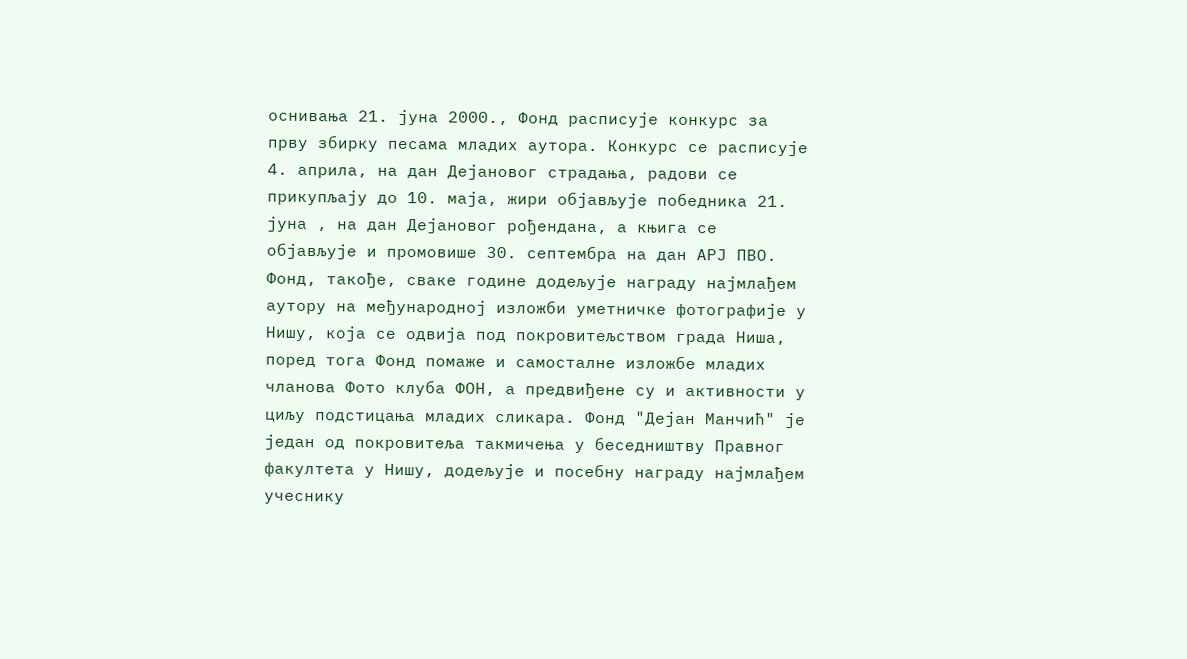оснивања 21. јуна 2000., Фонд расписује конкурс за прву збирку песама младих аутора. Конкурс се расписује 4. априла, на дан Дејановог страдања, радови се прикупљају до 10. маја, жири објављује победника 21. јуна , на дан Дејановог рођендана, а књига се објављује и промовише 30. септембра на дан АРЈ ПВО. Фонд, такође, сваке године додељује награду најмлађем аутору на међународној изложби уметничке фотографије у Нишу, која се одвија под покровитељством града Ниша, поред тога Фонд помаже и самосталне изложбе младих чланова Фото клуба ФОН, а предвиђене су и активности у циљу подстицања младих сликара. Фонд "Дејан Манчић" је један од покровитеља такмичења у беседништву Правног факултета у Нишу, додељује и посебну награду најмлађем учеснику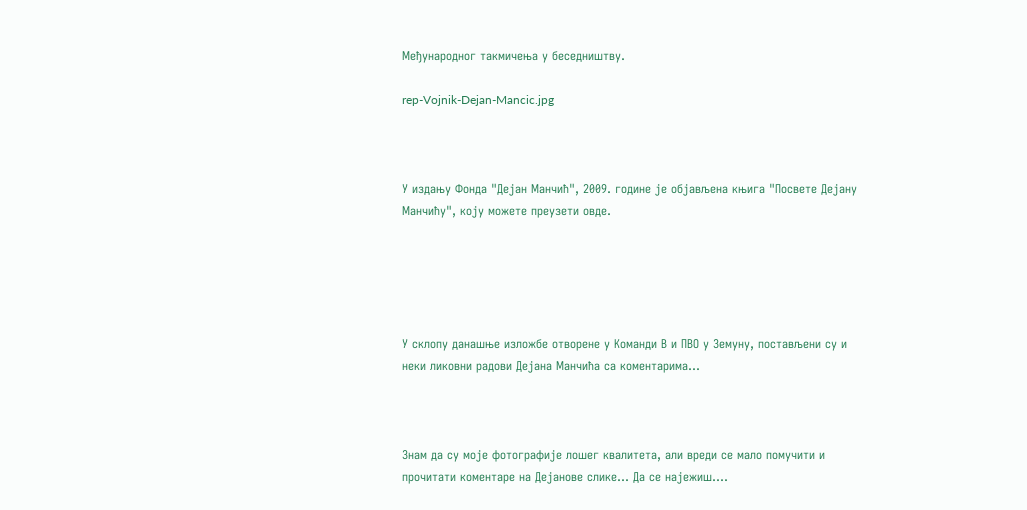Међународног такмичења у беседништву.

rep-Vojnik-Dejan-Mancic.jpg



У издању Фонда "Дејан Манчић", 2009. године је објављена књига "Посвете Дејану Манчићу", коју можете преузети овде.





У склопу данашње изложбе отворене у Команди В и ПВО у Земуну, постављени су и неки ликовни радови Дејана Манчића са коментарима...



Знам да су моје фотографије лошег квалитета, али вреди се мало помучити и прочитати коментаре на Дејанове слике... Да се најежиш....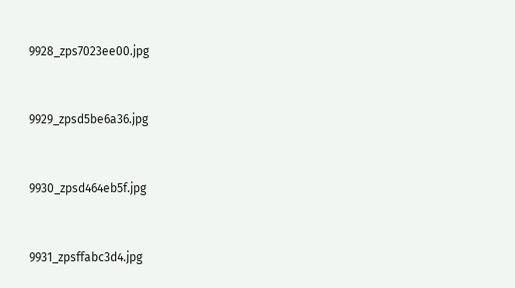9928_zps7023ee00.jpg



9929_zpsd5be6a36.jpg



9930_zpsd464eb5f.jpg



9931_zpsffabc3d4.jpg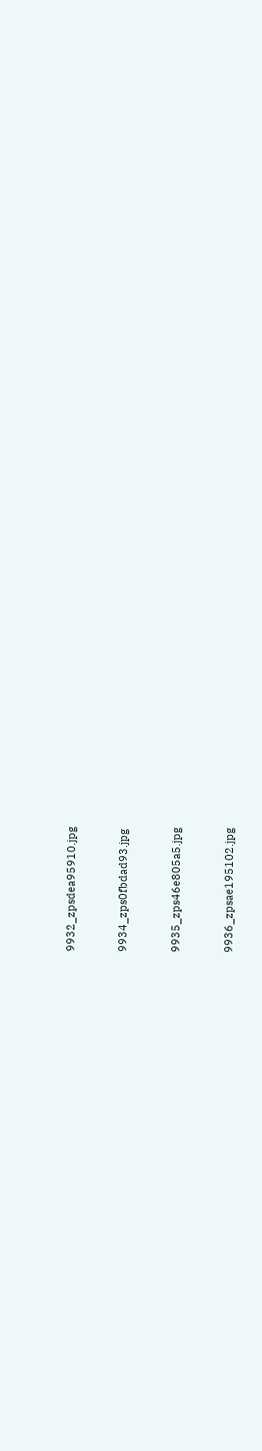9932_zpsdea95910.jpg



9934_zps0fbdad93.jpg



9935_zps46e805a5.jpg



9936_zpsae195102.jpg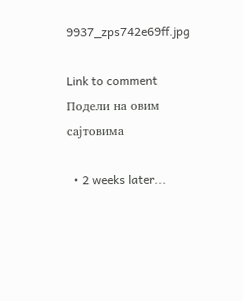9937_zps742e69ff.jpg

Link to comment
Подели на овим сајтовима

  • 2 weeks later...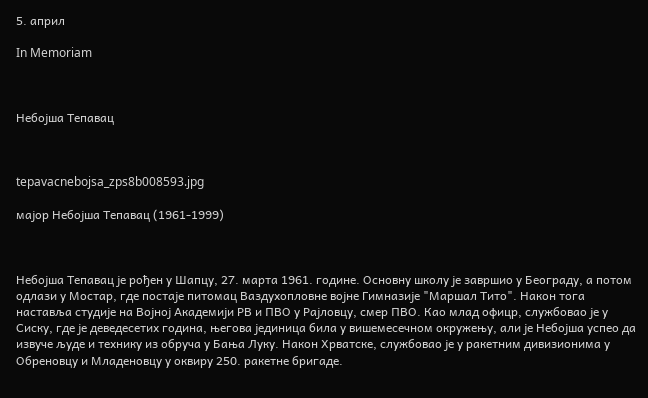5. април

In Memoriam



Небојша Тепавац



tepavacnebojsa_zps8b008593.jpg

мајор Небојша Тепавац (1961-1999)



Небојша Тепавац је рођен у Шапцу, 27. марта 1961. године. Основну школу је завршио у Београду, а потом одлази у Мостар, где постаје питомац Ваздухопловне војне Гимназије "Маршал Тито". Након тога наставља студије на Војној Академији РВ и ПВО у Рајловцу, смер ПВО. Као млад офицр, службовао је у Сиску, где је деведесетих година, његова јединица била у вишемесечном окружењу, али је Небојша успео да извуче људе и технику из обруча у Бања Луку. Након Хрватске, службовао је у ракетним дивизионима у Обреновцу и Младеновцу у оквиру 250. ракетне бригаде.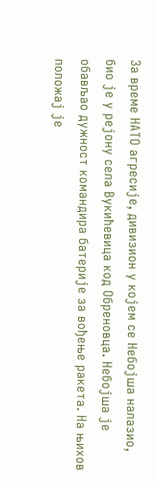За време НАТО агресије, дивизион у којем се Небојша налазио, био је у рејону села Вукићевица код Обреновца. Небојша је обављао дужност командира батерије за вођење ракета. На њихов положај је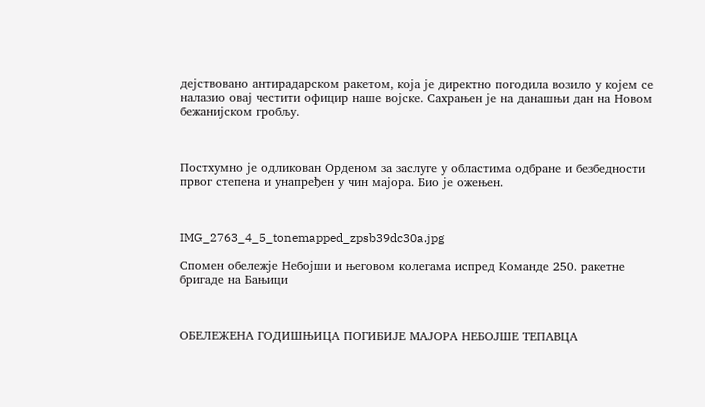дејствовано антирадарском ракетом, која је директно погодила возило у којем се налазио овај честити официр наше војске. Сахрањен је на данашњи дан на Новом бежанијском гробљу.



Постхумно је одликован Орденом за заслуге у областима одбране и безбедности првог степена и унапређен у чин мајора. Био је ожењен.



IMG_2763_4_5_tonemapped_zpsb39dc30a.jpg

Спомен обележје Небојши и његовом колегама испред Команде 250. ракетне бригаде на Бањици



ОБЕЛЕЖЕНА ГОДИШЊИЦА ПОГИБИЈЕ МАЈОРА НЕБОЈШЕ ТЕПАВЦА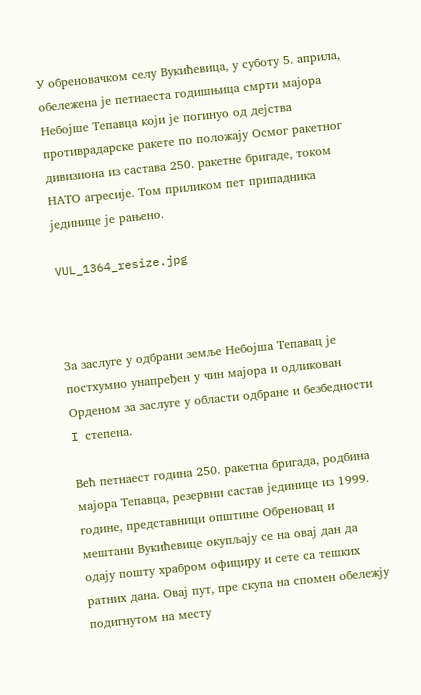У обреновачком селу Вукићевица, у суботу 5. априла, обележена је петнaеста годишњица смрти мајора Небојше Тепавца који је погинуо од дејства противрадарске ракете по положају Осмог ракетног дивизиона из састава 250. ракетне бригaде, током НАТО агресије. Том приликом пет припадника јединице је рањено.

VUL_1364_resize.jpg



За заслуге у одбрани земље Небојша Тепавац је постхумно унапређен у чин мајора и одликован Орденом за заслуге у области одбране и безбедности  I степена.

Већ петнаест година 250. ракетна бригада, родбина мајора Тепавца, резервни састав јединице из 1999. године, представници општине Обреновац и мештани Вукићевице окупљају се на овај дан да одају пошту храбром официру и сете са тешких ратних дана. Овај пут, пре скупа на спомен обележју подигнутом на месту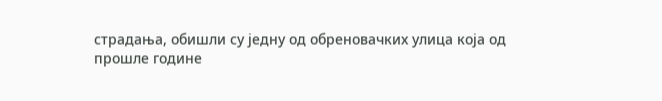страдања, обишли су једну од обреновачких улица која од прошле године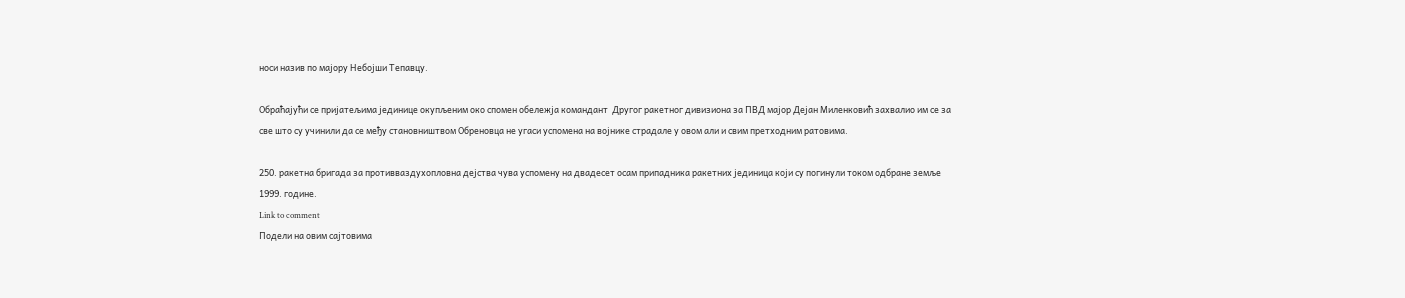носи назив по мајору Небојши Тепавцу.

Обраћајући се пријатељима јединице окупљеним око спомен обележја командант  Другог ракетног дивизиона за ПВД мајор Дејан Миленковић захвалио им се за све што су учинили да се међу становништвом Обреновца не угаси успомена на војнике страдале у овом али и свим претходним ратовима.

250. ракетна бригада за противваздухопловна дејства чува успомену на двадесет осам припадника ракетних јединица који су погинули током одбране земље 1999. године.
Link to comment
Подели на овим сајтовима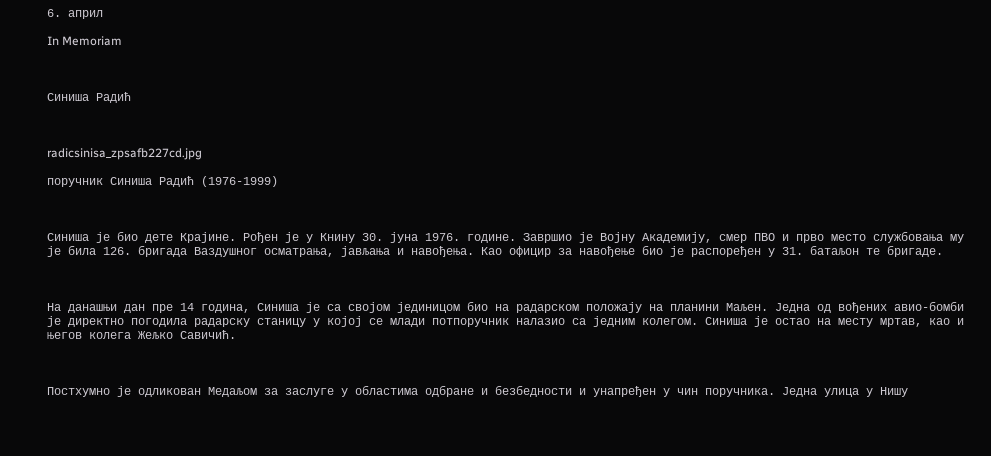6. април

In Memoriam



Синиша Радић



radicsinisa_zpsafb227cd.jpg

поручник Синиша Радић (1976-1999)



Синиша је био дете Крајине. Рођен је у Книну 30. јуна 1976. године. Завршио је Војну Академију, смер ПВО и прво место службовања му је била 126. бригада Ваздушног осматрања, јављања и навођења. Као официр за навођење био је распоређен у 31. батаљон те бригаде.



На данашњи дан пре 14 година, Синиша је са својом јединицом био на радарском положају на планини Маљен. Једна од вођених авио-бомби је директно погодила радарску станицу у којој се млади потпоручник налазио са једним колегом. Синиша је остао на месту мртав, као и његов колега Жељко Савичић.



Постхумно је одликован Медаљом за заслуге у областима одбране и безбедности и унапређен у чин поручника. Једна улица у Нишу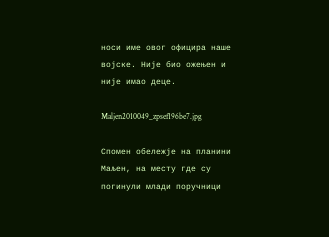носи име овог официра наше војске. Није био ожењен и није имао деце.

Maljen2010049_zpsef196be7.jpg

Спомен обележје на планини Маљен, на месту где су погинули млади поручници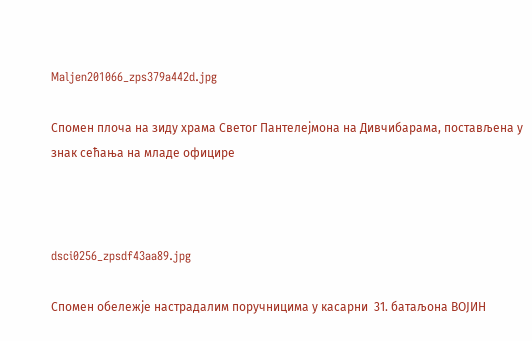Maljen201066_zps379a442d.jpg

Спомен плоча на зиду храма Светог Пантелејмона на Дивчибарама, постављена у знак сећања на младе официре



dsci0256_zpsdf43aa89.jpg

Спомен обележје настрадалим поручницима у касарни  31. батаљона ВОЈИН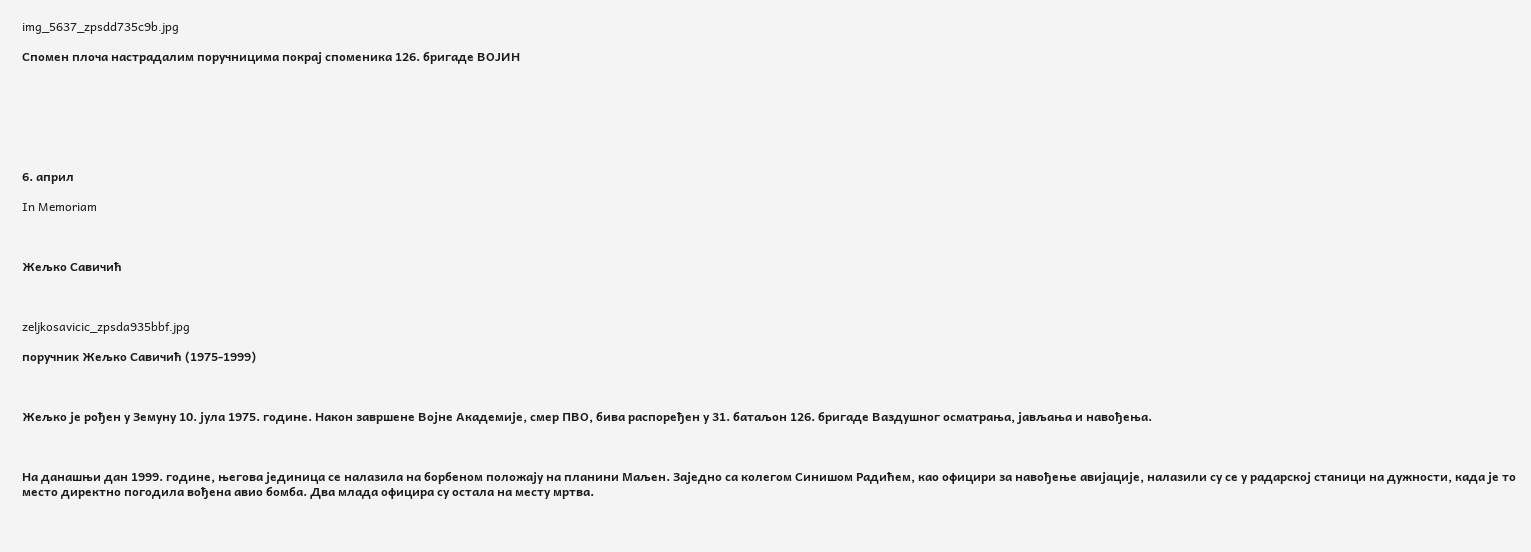img_5637_zpsdd735c9b.jpg

Спомен плоча настрадалим поручницима покрај споменика 126. бригаде ВОЈИН







6. април

In Memoriam



Жељко Савичић



zeljkosavicic_zpsda935bbf.jpg

поручник Жељко Савичић (1975-1999)



Жељко је рођен у Земуну 10. јула 1975. године. Након завршене Војне Академије, смер ПВО, бива распоређен у 31. батаљон 126. бригаде Ваздушног осматрања, јављања и навођења.



На данашњи дан 1999. године, његова јединица се налазила на борбеном положају на планини Маљен. Заједно са колегом Синишом Радићем, као официри за навођење авијације, налазили су се у радарској станици на дужности, када је то место директно погодила вођена авио бомба. Два млада официра су остала на месту мртва.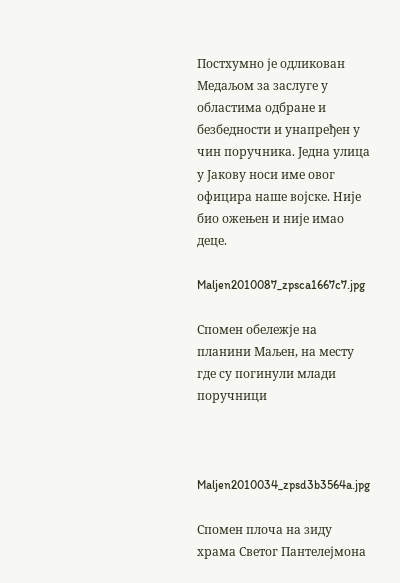Постхумно је одликован Медаљом за заслуге у областима одбране и безбедности и унапређен у чин поручника. Једна улица у Јакову носи име овог официра наше војске. Није био ожењен и није имао деце.

Maljen2010087_zpsca1667c7.jpg

Спомен обележје на планини Маљен, на месту где су погинули млади поручници



Maljen2010034_zpsd3b3564a.jpg

Спомен плоча на зиду храма Светог Пантелејмона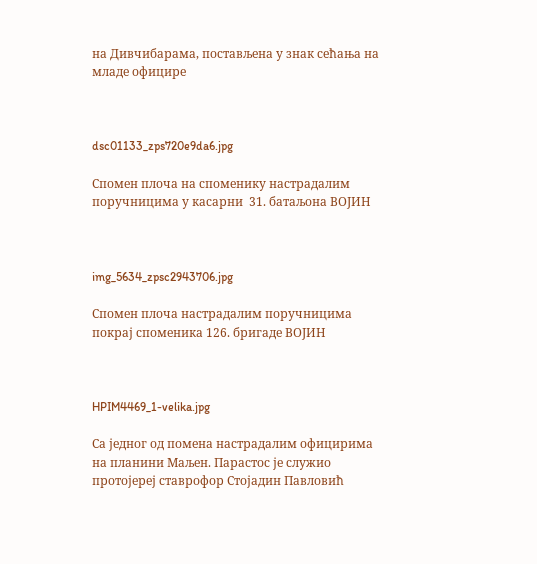на Дивчибарама, постављена у знак сећања на младе официре



dsc01133_zps720e9da6.jpg

Спомен плоча на споменику настрадалим поручницима у касарни  31. батаљона ВОЈИН



img_5634_zpsc2943706.jpg

Спомен плоча настрадалим поручницима покрај споменика 126. бригаде ВОЈИН



HPIM4469_1-velika.jpg

Са једног од помена настрадалим официрима на планини Маљен. Парастос је служио протојереј ставрофор Стојадин Павловић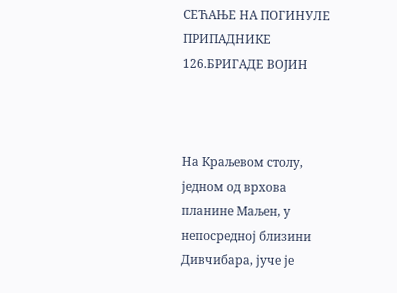СЕЋАЊЕ НА ПОГИНУЛЕ ПРИПАДНИКЕ 126.БРИГАДЕ ВОЈИН



На Краљевом столу, једном од врхова планине Маљен, у непосредној близини Дивчибара, јуче је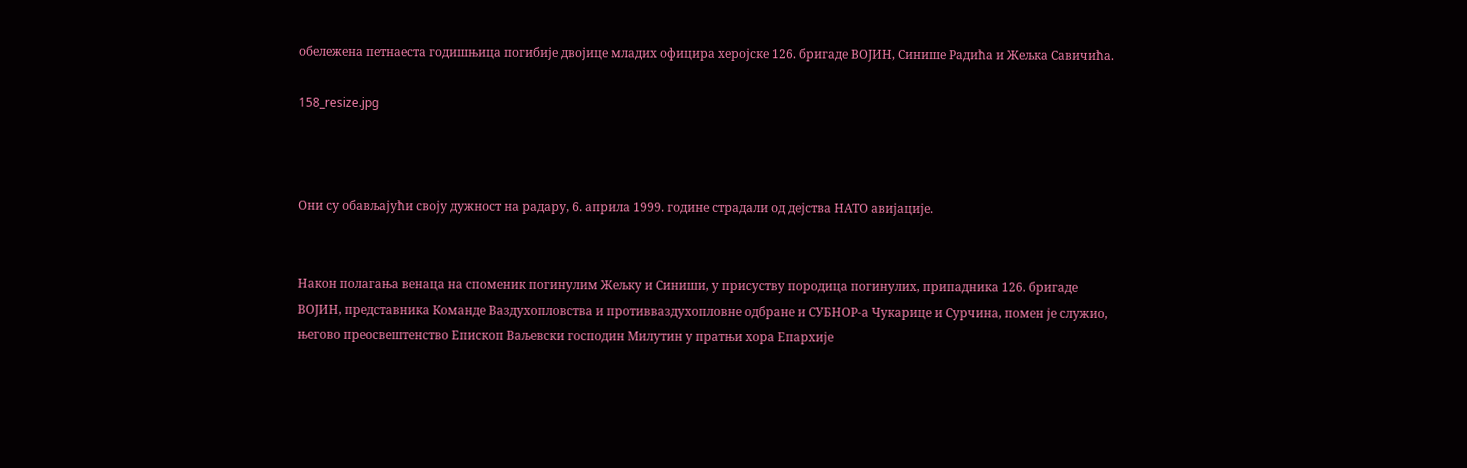обележена петнаеста годишњица погибије двојице младих официра херојске 126. бригаде ВОЈИН, Синише Радића и Жељка Савичића.

158_resize.jpg



Они су обављајући своју дужност на радару, 6. априла 1999. године страдали од дејства НАТО авијације.


Након полагања венаца на споменик погинулим Жељку и Синиши, у присуству породица погинулих, припадника 126. бригаде ВОЈИН, представника Команде Ваздухопловства и противваздухопловне одбране и СУБНОР-а Чукарице и Сурчина, помен је служио, његово преосвештенство Епископ Ваљевски господин Милутин у пратњи хора Епархије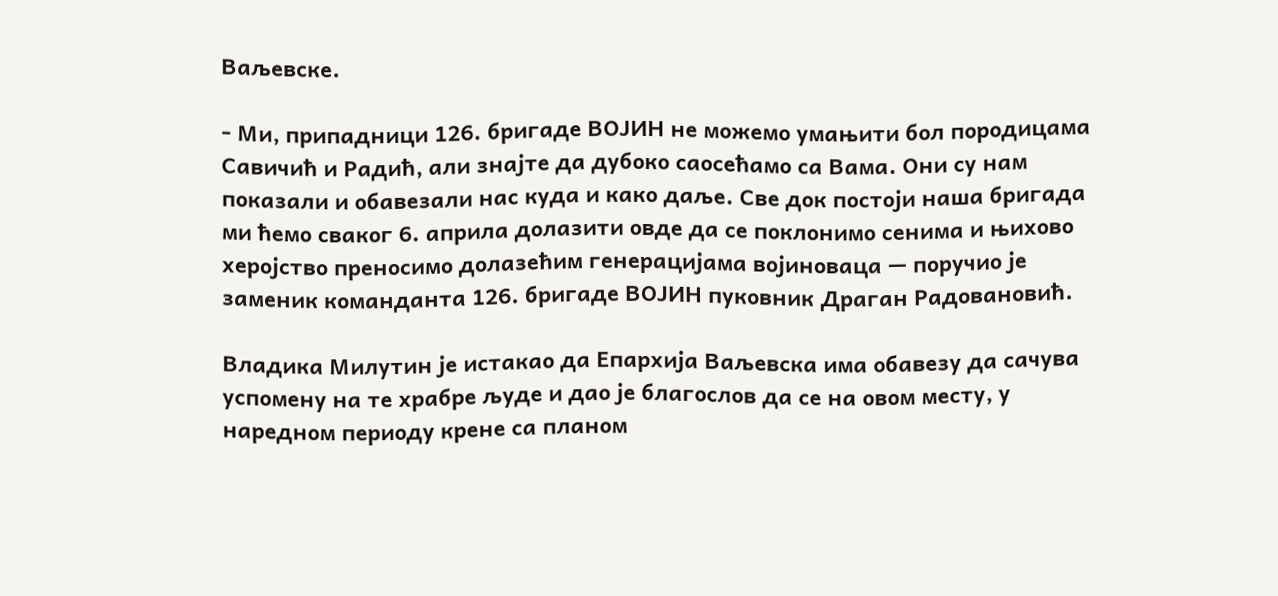Ваљевске.

- Ми, припадници 126. бригаде ВОЈИН не можемо умањити бол породицама Савичић и Радић, али знајте да дубоко саосећамо са Вама. Они су нам показали и обавезали нас куда и како даље. Све док постоји наша бригада ми ћемо сваког 6. априла долазити овде да се поклонимо сенима и њихово херојство преносимо долазећим генерацијама војиноваца — поручио је заменик команданта 126. бригаде ВОЈИН пуковник Драган Радовановић.

Владика Милутин је истакао да Епархија Ваљевска има обавезу да сачува успомену на те храбре људе и дао је благослов да се на овом месту, у наредном периоду крене са планом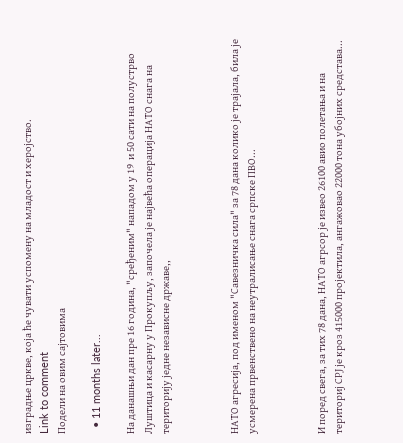изградње цркве, која ће чувати успомену на младост и херојство.
Link to comment
Подели на овим сајтовима

  • 11 months later...

На данашњи дан пре 16 година, "сређеним" нападом у 19  и 50 сати на полустрво Луштица и касарну у Прокупљу, започела је највећа операција НАТО снага на територију једне независне државе,,



НАТО агресија, под именом "Савезничка сила" за 78 дана колико је трајала, била је усмерена првенствено на неутралисање снага српске ПВО...



И поред свега, за тих 78 дана, НАТО агрсор је извео 26100 авио полетања и на териториј СРЈ је кроз 415000 пројектила, ангажовао 22000 тона убојних средстава...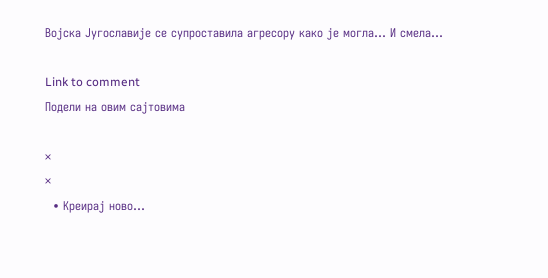Војска Југославије се супроставила агресору како је могла... И смела...

Link to comment
Подели на овим сајтовима

×
×
  • Креирај ново...